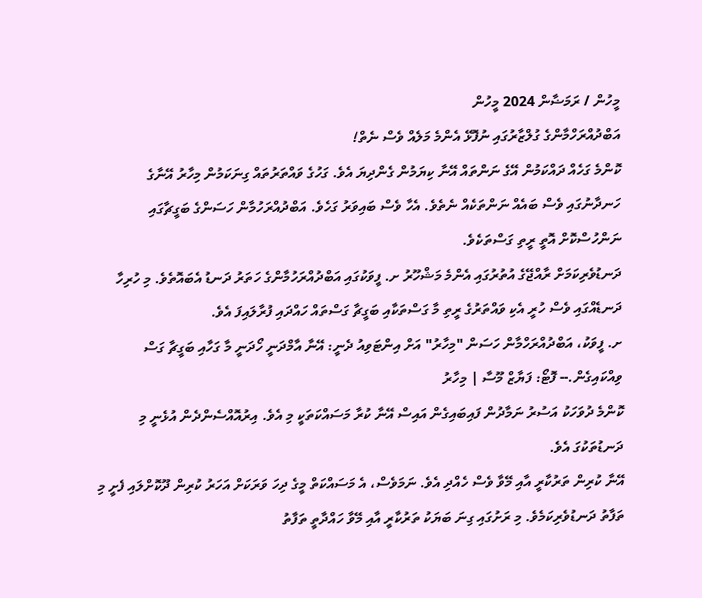މީހުން / ރަމަޟާން 2024 މީހުން
އަބްދުއްރަހްމާންގެ ގުލްޒާރުގައި ނުފޮޅޭ އެންމެ މަލެއް ވެސް ނެތް!
ކޮންމެ ގަހެއް ދައްކަމުން އޭގެ ނަންތައް އޭނާ ކިޔަމުން ގެންދިޔަ އެވެ. ގަހުގެ ވައްތަރުތައް ގިނަކަމުން މިހާރު އޭނާގެ ހަނދާނުގައި ވެސް ބައެއް ނަންތަކެއް ނެތެވެ. އެހާ ވެސް ބައިވަރު ގަހެވެ. އަބްދުއްރަހުމާން ހަސަންގެ ބަގީޗާގައި ނަންހުސްކޮށް އޮތީ ރީތި ގަސްތަކެވެ.
ދަނޑުވެރިކަމަށް ރާއްޖޭގެ އުތުރުގައި އެންމެ މަޝްހޫރު ށ. ފީވަކުގައި އަބްދުއްރަހުމާންގެ ހަތަރު ދަނޑު އެބައޮތެވެ. މި ހުރިހާ ދަނޑެއްގައި ވެސް ހުރީ އެކި ވައްތަރުގެ ރީތި މާ ގަސްތަކާއި ބަގީޗާ ގަސްތައް ހައްދައި ފުރާލައިފަ އެވެ.
ށ. ފީވަކު، އަބްދުއްރަހްމާން ހަސަން "މިހާރު" އަށް އިންޓަވިއު ދެނީ: އޭނާ އާމްދަނީ ހޯދަނީ މާ ގަހާއި ބަގީޗާ ގަސް ވިއްކައިގެން.-- ފޮޓޯ: ފަޔާޒް މޫސާ | މިހާރު
ކޮންމެ ދުވަހަކު އަސުރު ނަމާދުން ފައިބައިގެން އައިސް އޭނާ ކުރާ މަސައްކަތަކީ މި އެވެ. އިރުއޮއްސެންދެން އުޅެނީ މި ދަނޑުތަކުގަ އެވެ.
އޭނާ ކުރިން ތަރުކާރީ އާއި މޭވާ ވެސް ހެއްދި އެވެ. ނަމަވެސް، އެ މަސައްކަތް މީގެ ދިހަ ވަރަކަށް އަހަރު ކުރިން ދޫކޮށްލައި ފެށީ މި ތަފާތު ދަނޑުވެރިކަމެވެ. މި ރަށުގައި ގިނަ ބަޔަކު ތަރުކާރީ އާއި މޭވާ ހައްދާތީ ތަފާތު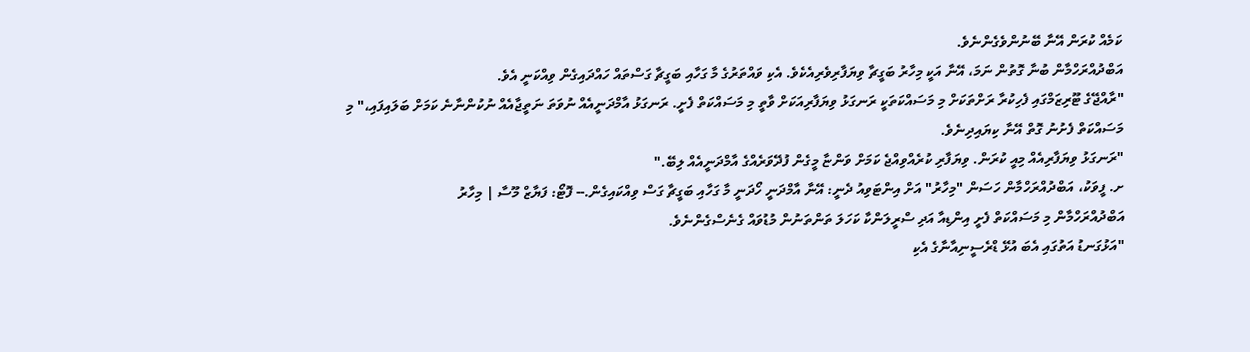ކަމެއް ކުރަން އޭނާ ބޭނުންވެގެންނެވެ.
އަބްދުއްރަހްމާން ބުނާ ގޮތުން ނަމަ، އޭނާ އަކީ މިހާރު ބަގީޗާ ވިޔަފާރިވެރިއެކެވެ. އެކި ވައްތަރުގެ މާ ގަހާއި ބަގީޗާ ގަސްތައް ހައްދައިގެން ވިއްކަނީ އެވެ.
"ރާއްޖޭގެ ޓޫރިޒަމްގައި ފެހިކުރާ ރަށްތަކަށް މި މަސައްކަތަކީ ރަނގަޅު ވިޔަފާރިއަކަށް ވާތީ މި މަސައްކަތް ފެށީ. ރަނގަޅު އާމްދަނީއެއް ނުވަތަ ނަތީޖާއެއް ނުކުންނާނެ ކަމަށް ބަލައިފައި،" މި މަސައްކަތް ފެށުނު ގޮތް އޭނާ ކިޔައިދިނެވެ.
"ރަނގަޅު ވިޔަފާރިއެއް މިއީ ކުރަން. ވިޔަފާރި ކުރެއްވިއްޖެ ކަމަށް ވަންޏާ މީގެން ފުދޭވަރެއްގެ އާމްދަނީއެއް ލިބޭ."
ށ. ފީވަކު، އަބްދުއްރަހްމާން ހަސަން "މިހާރު" އަށް އިންޓަވިއު ދެނީ: އޭނާ އާމްދަނީ ހޯދަނީ މާ ގަހާއި ބަގީޗާ ގަސް ވިއްކައިގެން.-- ފޮޓޯ: ފަޔާޒް މޫސާ | މިހާރު
އަބްދުއްރަހްމާން މި މަސައްކަތް ފެށީ އިންޑިއާ އަދި ސްރީލަންކާ ކަހަލަ ތަންތަނުން މުޑުވައް ގެނެސްގެންނެވެ.
"އަޅުގަނޑު އަތުގައި އެބަ އުޅޭ ޑްރެސީނިއާނާގެ އެކި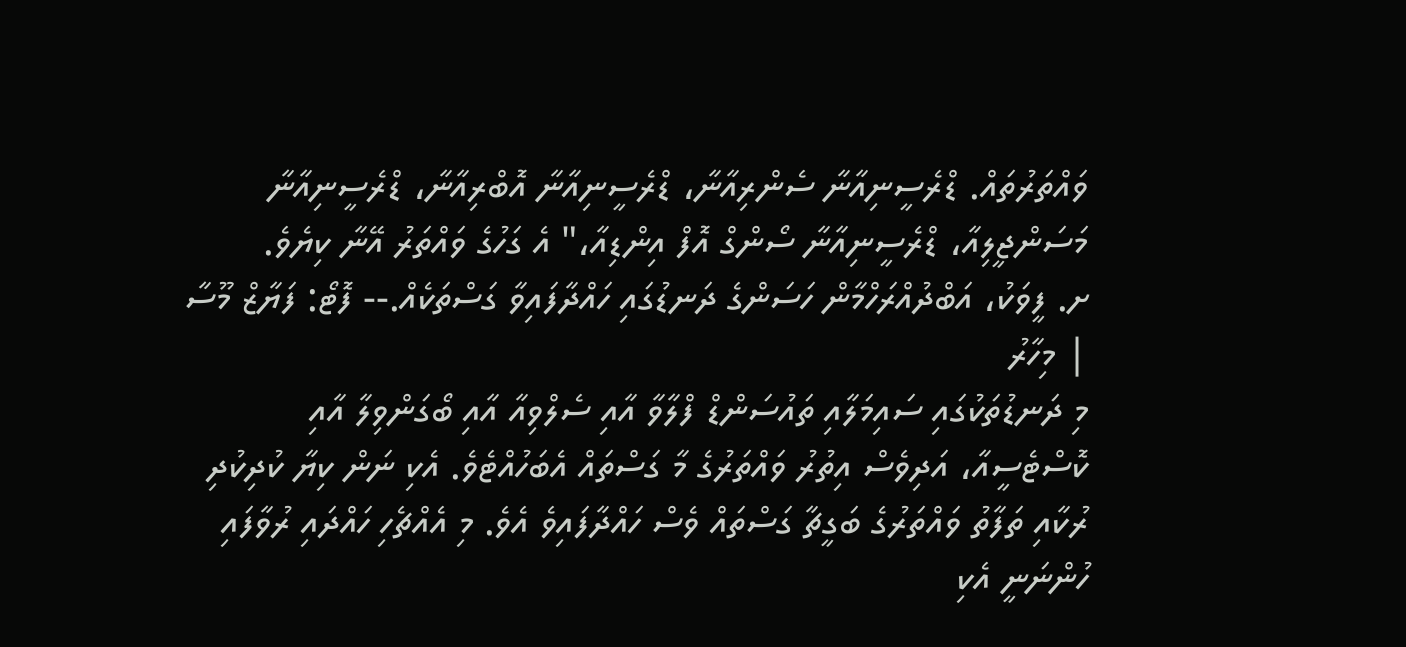ވައްތަރުތައް. ޑްރެސީނިއާނާ ސެންރިއާނާ، ޑްރެސީނިއާނާ އޮބްރިއާނާ، ޑްރެސީނިއާނާ މަސަންޖީލިއާ، ޑްރެސީނިއާނާ ސޯންގް އޮފް އިންޑިއާ،" އެ ގަހުގެ ވައްތަރު އޭނާ ކިޔެވެ.
ށ. ފީވަކު، އަބްދުއްރަހްމާން ހަސަންގެ ދަނޑުގައި ހައްދާފައިވާ ގަސްތަކެއް.-- ފޮޓޯ: ފަޔާޒް މޫސާ | މިހާރު
މި ދަނޑުތަކުގައި ސައިމަލާއި ތައުސަންޑް ފްލާވާ އާއި ސެލްވިއާ އާއި ބޯގަންވިލާ އާއި ކޮސްޓެސީއާ، އަދިވެސް އިތުރު ވައްތަރުގެ މާ ގަސްތައް އެބަހުއްޓެވެ. އެކި ނަން ކިޔާ ކުދިކުދި ރުކާއި ތަފާތު ވައްތަރުގެ ބަގީޗާ ގަސްތައް ވެސް ހައްދާފައިވެ އެވެ. މި އެއްޗެހި ހައްދައި ރުވާފައި ހުންނަނީ އެކި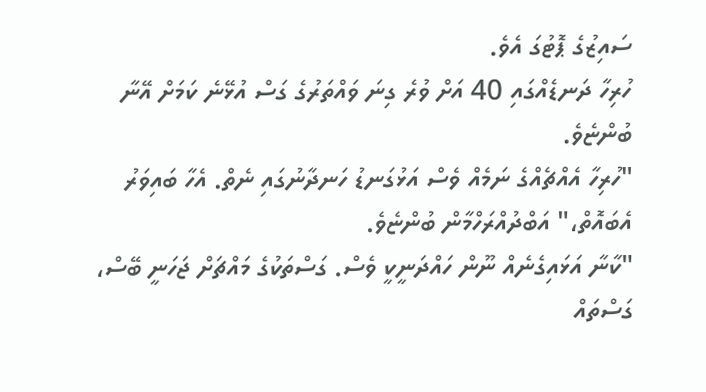ސައިޒުގެ ޕޮޓުގަ އެވެ.
ހުރިހާ ދަނޑެއްގައި 40 އަށް ވުރެ ގިނަ ވައްތަރުގެ ގަސް އުޅޭނެ ކަމަށް އޭނާ ބުންޏެވެ.
"ހުރިހާ އެއްޗެއްގެ ނަމެއް ވެސް އަޅުގަނޑު ހަނދާނުގައި ނެތް. އެހާ ބައިވަރު އެބައޮތް،" އަބްދުއްރަހްމާން ބުންޏެވެ.
"ކާނާ އަޅައިގެނެއް ނޫން ހައްދަނީކީ ވެސް. ގަސްތަކުގެ މައްޗަށް ޖަހަނީ ބޭސް، ގަސްތައް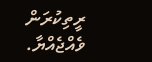ރީތިކުރަން ވެއްޖެއްޔާ.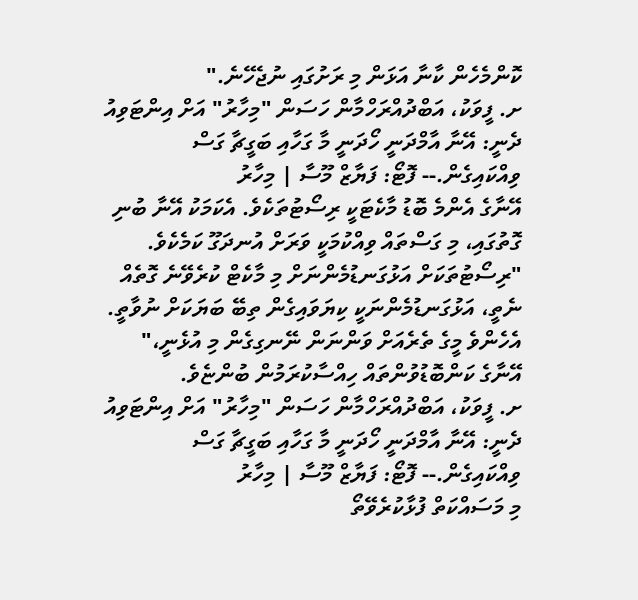ކޮންމެހެން ކާނާ އަޅަން މި ރަށުގައި ނުޖެހޭނެ."
ށ. ފީވަކު، އަބްދުއްރަހްމާން ހަސަން "މިހާރު" އަށް އިންޓަވިއު ދެނީ: އޭނާ އާމްދަނީ ހޯދަނީ މާ ގަހާއި ބަގީޗާ ގަސް ވިއްކައިގެން.-- ފޮޓޯ: ފަޔާޒް މޫސާ | މިހާރު
އޭނާގެ އެންމެ ބޮޑު މާކެޓަކީ ރިސޯޓުތަކެވެ. އެކަމަކު އޭނާ ބުނި ގޮތުގައި، މި ގަސްތައް ވިއްކުމަކީ ވަރަށް އުނދަގޫ ކަމެކެވެ.
"ރިސޯޓުތަކަށް އަޅުގަނޑުމެންނަށް މި މާކެޓް ކުރެވޭނެ ގޮތެއް ނެތީ، އަޅުގަނޑުމެންނަކީ ކިޔަވައިގެން ތިބޭ ބަޔަކަށް ނުވާތީ. އެހެންވެ މީގެ ތެރެއަށް ވަންނަން ނޭނގިގެން މި އުޅެނީ،" އޭނާގެ ކަންބޮޑުވުންތައް ހިއްސާކުރަމުން ބުންޏެވެ.
ށ. ފީވަކު، އަބްދުއްރަހްމާން ހަސަން "މިހާރު" އަށް އިންޓަވިއު ދެނީ: އޭނާ އާމްދަނީ ހޯދަނީ މާ ގަހާއި ބަގީޗާ ގަސް ވިއްކައިގެން.-- ފޮޓޯ: ފަޔާޒް މޫސާ | މިހާރު
މި މަސައްކަތް ފުޅާކުރެވޭތޯ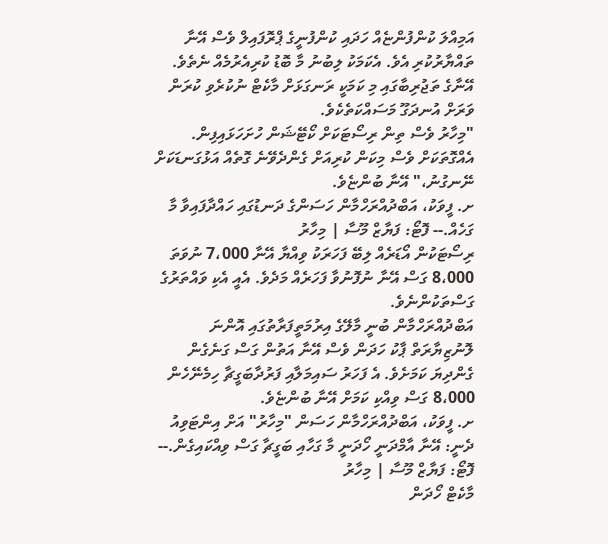އަމިއްލަ ކުންފުންޏެއް ހަދައި ކުންފުނީގެ ޕްރޮފައިލް ވެސް އޭނާ ތައްޔާރުކުރި އެވެ. އެކަމަކު ލިބުނު މާ ބޮޑު ކުރިއެރުމެއް ނެތެވެ. އޭނާގެ ތަޖުރިބާގައި މި ކަމަކީ ރަނގަޅަށް މާކެޓް ނުކުރެވި ކުރަން ވަރަށް އުނދަގޫ މަސައްކަތެކެވެ.
"މިހާރު ވެސް ތިން ރިސޯޓަކަށް ކޯޓޭޝަން ހުށަހަޅައިފިން. އެއްގޮތަކަށް ވެސް މިކަން ކުރިއަށް ގެންދެވޭނެ ގޮތެއް އަޅުގަނޑަކަށް ނޭނގުނު،" އޭނާ ބުންޏެވެ.
ށ. ފީވަކު، އަބްދުއްރަހްމާން ހަސަންގެ ދަނޑުގައި ހައްދާފައިވާ މާ ގަހެއް.-- ފޮޓޯ: ފަޔާޒް މޫސާ | މިހާރު
ރިސޯޓަކުން އޯޑަރެއް ލިބޭ ފަހަރަކު ވިއްޔާ އޭނާ 7،000 ނުވަތަ 8،000 ގަސް އޭނާ ނުފޮނުވާ ފަހަރެއް މަދެވެ. އެއީ އެކި ވައްތަރުގެ ގަސްތަކުންނެވެ.
އަބްދުއްރަހްމާން ބުނީ މާލޭގެ އިރުމަތީފަރާތުގައި އޮންނަ ލޮނުޒިޔާރަތް ޕާކު ހަދަން ވެސް އޭނާ އަތުން ގަސް ގަނެގެން ގެންދިޔަ ކަމަށެވެ. އެ ފަހަރު ސައިމަލާއި ފަރުދާބަގީޗާ ހިމެނޭހެން 8،000 ގަސް ވިއްކި ކަމަށް އޭނާ ބުންޏެވެ.
ށ. ފީވަކު، އަބްދުއްރަހްމާން ހަސަން "މިހާރު" އަށް އިންޓަވިއު ދެނީ: އޭނާ އާމްދަނީ ހޯދަނީ މާ ގަހާއި ބަގީޗާ ގަސް ވިއްކައިގެން.-- ފޮޓޯ: ފަޔާޒް މޫސާ | މިހާރު
މާކެޓް ހޯދަން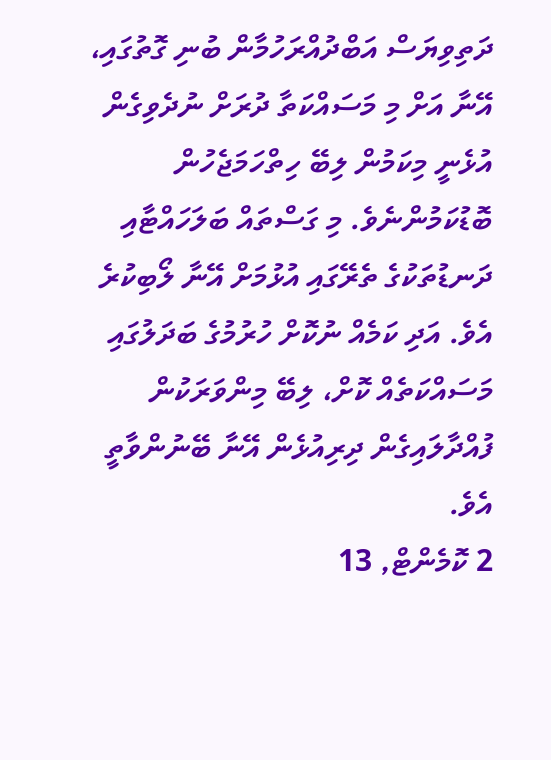ދަތިވިޔަސް އަބްދުއްރަހުމާން ބުނި ގޮތުގައި، އޭނާ އަށް މި މަސައްކަތާ ދުރަށް ނުދެވިގެން އުޅެނީ މިކަމުން ލިބޭ ހިތްހަމަޖެހުން ބޮޑުކަމުންނެވެ. މި ގަސްތައް ބަލަހައްޓާއި ދަނޑުތަކުގެ ތެރޭގައި އުޅުމަށް އޭނާ ލޯބިކުރެ އެވެ. އަދި ކަމެއް ނުކޮށް ހުރުމުގެ ބަދަލުގައި މަސައްކަތެއް ކޮށް، ލިބޭ މިންވަރަކުން ފުއްދާލައިގެން ދިރިއުޅެން އޭނާ ބޭނުންވާތީ އެވެ.
2 ކޮމެންޓް, 13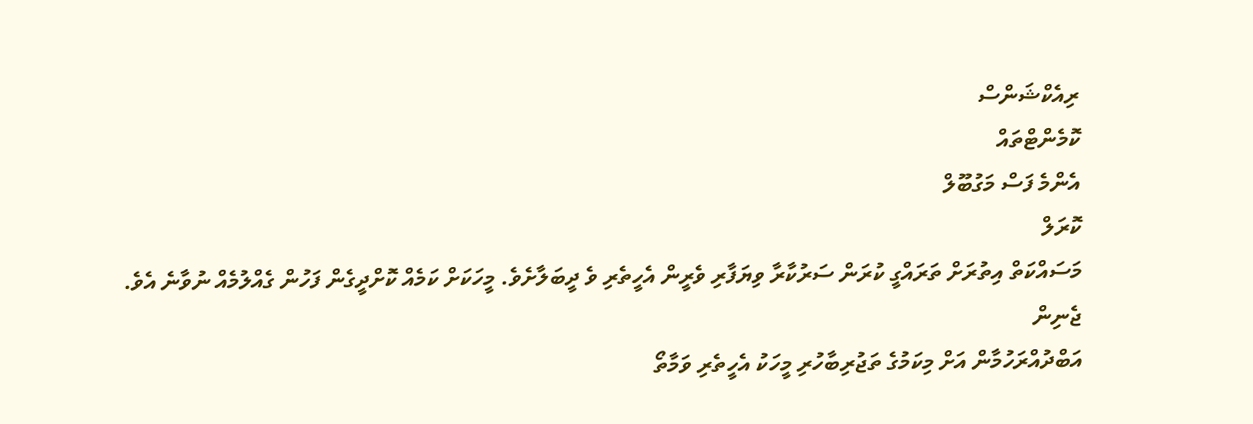ރިއެކްޝަންސް
ކޮމެންޓްތައް
އެންމެ ފަސް މަގުބޫލް
ކޮރަލް
މަސައްކަތް އިތުރަށް ތަރައްގީ ކުރަން ސަރުކާރާ ވިޔަފާރި ވެރީން އެހީތެރި ވެ ދީބަލާށެވެ. މީހަކަށް ކަމެއް ކޮށްދީގެން ފަހުން ގެއްލުމެއް ނުވާނެ އެވެ.
ޖެނިން
އަބްދުއްރަހުމާން އަށް މިކަމުގެ ތަޖުރިބާހުރި މީހަކު އެހީތެރި ވަމާތޯ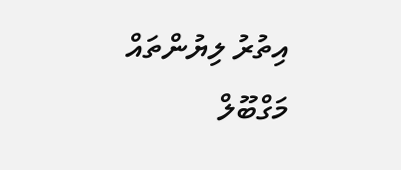އިތުރު ލިޔުންތައް
މަގްބޫލް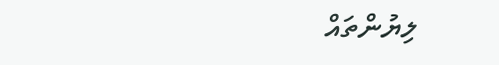ލިޔުންތައް